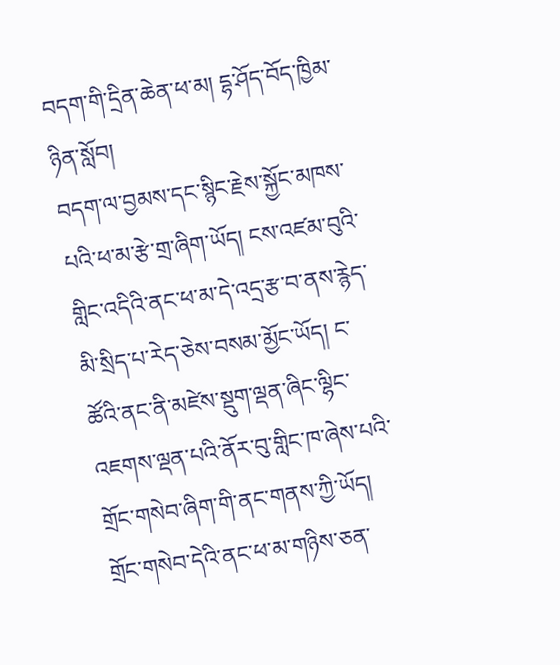བདག་གི་དྲིན་ཆེན་ཕ་མ། དྷ་ཤོད་བོད་ཁྱིམ་ཉིན་སློབ།
བདག་ལ་བྱམས་དང་སྙིང་རྗེས་སྐྱོང་མཁས་པའི་ཕ་མ་རྩེ་གྲ་ཞིག་ཡོད། ངས་འཛམ་བུའི་གླིང་འདིའི་ནང་ཕ་མ་དེ་འདྲ་རྩ་བ་ནས་རྙེད་མི་སྲིད་པ་རེད་ཅེས་བསམ་མྱོང་ཡོད། ང་ཚོའི་ནང་ནི་མཛེས་སྡུག་ལྡན་ཞིང་ལྷིང་འཇགས་ལྡན་པའི་ནོར་བུ་གླིང་ཁ་ཞེས་པའི་གྲོང་གསེབ་ཞིག་གི་ནང་གནས་ཀྱི་ཡོད། གྲོང་གསེབ་དེའི་ནང་ཕ་མ་གཉིས་ཅན་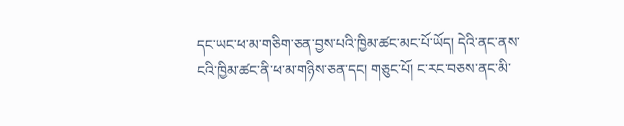དང་ཡང་ཕ་མ་གཅིག་ཅན་བྱས་པའི་ཁྱིམ་ཚང་མང་པོ་ཡོད། དེའི་ནང་ནས་ངའི་ཁྱིམ་ཚང་ནི་ཕ་མ་གཉིས་ཅན་དང། གཅུང་པོ། ང་རང་བཅས་ནང་མི་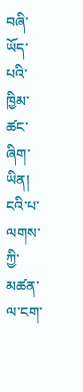བཞི་ཡོད་པའི་ཁྱིམ་ཚང་ཞིག་ཡིན།
ངའི་པ་ལགས་ཀྱི་མཚན་ལ་ངག་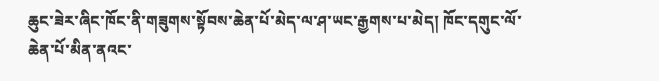ཆུང་ཟེར་ཞིང་ཁོང་ནི་གཟུགས་སྟོབས་ཆེན་པོ་མེད་ལ་ཤ་ཡང་རྒྱགས་པ་མེད། ཁོང་དགུང་ལོ་ཆེན་པོ་མིན་ནའང་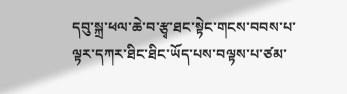དབུ་སྐྲ་ཕལ་ཆེ་བ་རྩྭ་ཐང་སྟེང་གངས་བབས་པ་ལྟར་དཀར་ཐིང་ཐིང་ཡོད་པས་བལྟས་པ་ཙམ་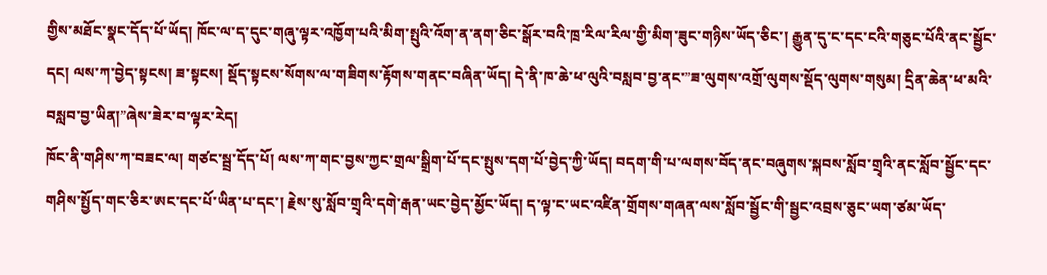གྱིས་མཐོང་སྣང་དོད་པོ་ཡོད། ཁོང་ལ་ད་དུང་གཞུ་ལྟར་འཁྱོག་པའི་མིག་སྤུའི་འོག་ན་ནག་ཅིང་སྒོར་བའི་ཁྲ་རིལ་རིལ་གྱི་མིག་ཟུང་གཉིས་ཡོད་ཅིང་། རྒྱུན་དུ་ང་དང་ངའི་གཅུང་པོའི་ནང་སྦྱོང་དང། ལས་ཀ་བྱེད་སྟངས། ཟ་སྟངས། སྡོད་སྟངས་སོགས་ལ་གཟིགས་རྟོགས་གནང་བཞིན་ཡོད། དེ་ནི་ཁ་ཆེ་ཕ་ལུའི་བསླབ་བྱ་ནང་”ཟ་ལུགས་འགྲོ་ལུགས་སྡོད་ལུགས་གསུམ། དྲིན་ཆེན་ཕ་མའི་བསླབ་བྱ་ཡིན།”ཞེས་ཟེར་བ་ལྟར་རེད།
ཁོང་ནི་གཤིས་ཀ་བཟང་ལ། གཙང་སྦྲ་དོད་པོ། ལས་ཀ་གང་བྱས་ཀྱང་གྲལ་སྒྲིག་པོ་དང་སྤུས་དག་པོ་བྱེད་ཀྱི་ཡོད། བདག་གི་པ་ལགས་བོད་ནང་བཞུགས་སྐབས་སློབ་གྲྭའི་ནང་སློབ་སྦྱོང་དང་གཤིས་སྤྱོད་གང་ཅིར་ཨང་དང་པོ་ཡིན་པ་དང་། རྗེས་སུ་སློབ་གྲྭའི་དགེ་རྒན་ཡང་བྱེད་མྱོང་ཡོད། ད་ལྟ་ང་ཡང་འཛིན་གྲོགས་གཞན་ལས་སློབ་སྦྱོང་གི་སྦྱང་འབྲས་ཅུང་ཡག་ཙམ་ཡོད་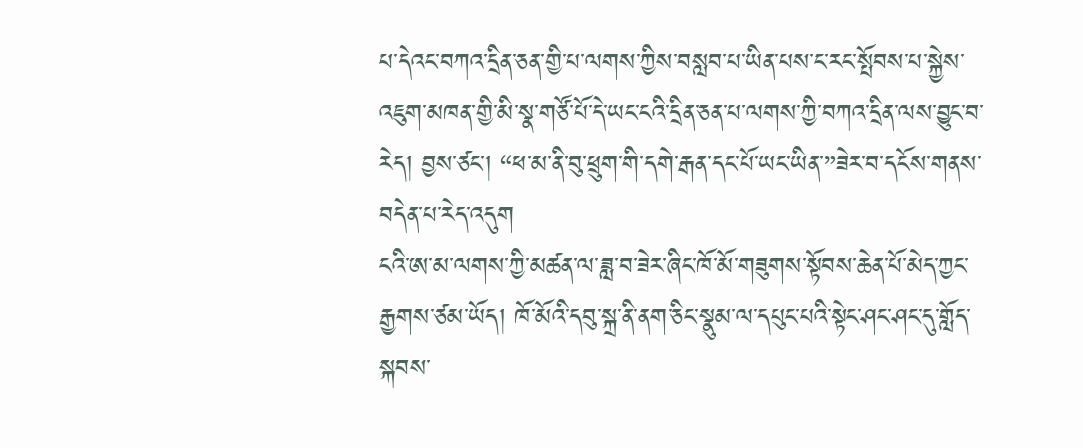པ་དེའང་བཀའ་དྲིན་ཅན་གྱི་པ་ལགས་ཀྱིས་བསླབ་པ་ཡིན་པས་ང་རང་སྤོབས་པ་སྐྱེས་འཇུག་མཁན་གྱི་མི་སྣ་གཙོ་པོ་དེ་ཡང་ངའི་དྲིན་ཅན་པ་ལགས་ཀྱི་བཀའ་དྲིན་ལས་བྱུང་བ་རེད། བྱས་ཙང་། “ཕ་མ་ནི་བུ་ཕྲུག་གི་དགེ་རྒན་དང་པོ་ཡང་ཡིན་”ཟེར་བ་དངོས་གནས་བདེན་པ་རེད་འདུག
ངའི་ཨ་མ་ལགས་ཀྱི་མཚན་ལ་ཟླ་བ་ཟེར་ཞིང་ཁོ་མོ་གཟུགས་སྟོབས་ཆེན་པོ་མེད་ཀྱང་རྒྱགས་ཙམ་ཡོད། ཁོ་མོའི་དབུ་སྐྲ་ནི་ནག་ཅིང་སྣུམ་ལ་དཔུང་པའི་སྟེང་ཤང་ཤང་དུ་གློད་སྐབས་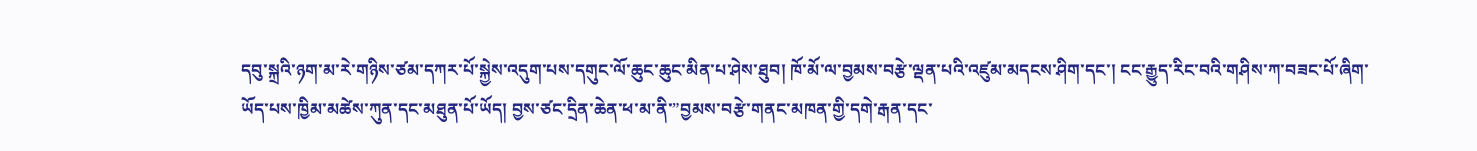དབུ་སྐྲའི་ཉག་མ་རེ་གཉིས་ཙམ་དཀར་པོ་སྐྱེས་འདུག་པས་དགུང་ལོ་ཆུང་ཆུང་མིན་པ་ཤེས་ཐུབ། ཁོ་མོ་ལ་བྱམས་བརྩེ་ལྡན་པའི་འཛུམ་མདངས་ཤིག་དང་། ངང་རྒྱུད་རིང་བའི་གཤིས་ཀ་བཟང་པོ་ཞིག་ཡོད་པས་ཁྱིམ་མཚེས་ཀུན་དང་མཐུན་པོ་ཡོད། བྱས་ཙང་དྲིན་ཆེན་ཕ་མ་ནི་”བྱམས་བརྩེ་གནང་མཁན་གྱི་དགེ་རྒན་དང་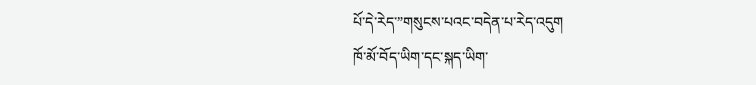པོ་དེ་རེད་”གསུངས་པའང་བདེན་པ་རེད་འདུག
ཁོ་མོ་བོད་ཡིག་དང་སྐད་ཡིག་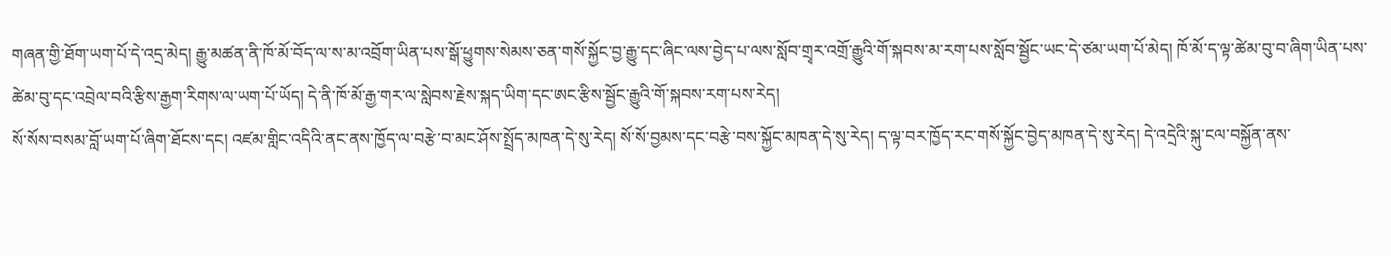གཞན་གྱི་ཐོག་ཡག་པོ་དེ་འདྲ་མེད། རྒྱུ་མཚན་ནི་ཁོ་མོ་བོད་ལ་ས་མ་འབྲོག་ཡིན་པས་སྒོ་ཕྱུགས་སེམས་ཅན་གསོ་སྐྱོང་བྱ་རྒྱུ་དང་ཞིང་ལས་བྱེད་པ་ལས་སློབ་གྲྭར་འགྲོ་རྒྱུའི་གོ་སྐབས་མ་རག་པས་སློབ་སྦྱོང་ཡང་དེ་ཙམ་ཡག་པོ་མེད། ཁོ་མོ་ད་ལྟ་ཚེམ་བུ་བ་ཞིག་ཡིན་པས་ཚེམ་བུ་དང་འབྲེལ་བའི་རྩིས་རྒྱག་རིགས་ལ་ཡག་པོ་ཡོད། དེ་ནི་ཁོ་མོ་རྒྱ་གར་ལ་སླེབས་རྗེས་སྐད་ཡིག་དང་ཨང་རྩིས་སྦྱོང་རྒྱུའི་གོ་སྐབས་རག་པས་རེད།
སོ་སོས་བསམ་བློ་ཡག་པོ་ཞིག་ཐོངས་དང། འཛམ་གླིང་འདིའི་ནང་ནས་ཁྱོད་ལ་བརྩེ་བ་མང་ཤོས་སྤྲོད་མཁན་དེ་སུ་རེད། སོ་སོ་བྱམས་དང་བརྩེ་བས་སྐྱོང་མཁན་དེ་སུ་རེད། ད་ལྟ་བར་ཁྱོད་རང་གསོ་སྐྱོང་བྱེད་མཁན་དེ་སུ་རེད། དེ་འདྲེའི་སྐུ་ངལ་བསྐྱོན་ནས་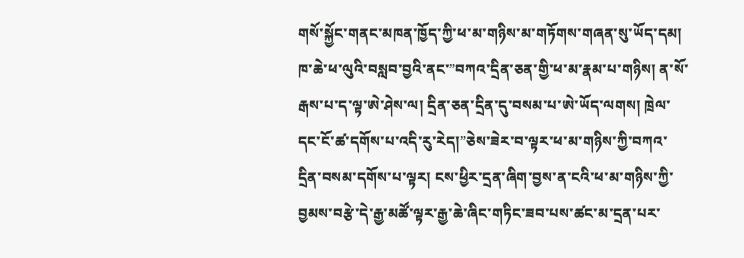གསོ་སྐྱོང་གནང་མཁན་ཁྱོད་ཀྱི་ཕ་མ་གཉིས་མ་གཏོགས་གཞན་སུ་ཡོད་དམ།
ཁ་ཆེ་ཕ་ལུའི་བསླབ་བྱའི་ནང་”བཀའ་དྲིན་ཅན་གྱི་ཕ་མ་རྣམ་པ་གཉིས། ན་སོ་རྒས་པ་ད་ལྟ་ཨེ་ཤེས་ལ། དྲིན་ཅན་དྲིན་དུ་བསམ་པ་ཨེ་ཡོད་ལགས། ཁྲེལ་དང་ངོ་ཚ་དགོས་པ་འདི་རུ་རེད།”ཅེས་ཟེར་བ་ལྟར་ཕ་མ་གཉིས་ཀྱི་བཀའ་དྲིན་བསམ་དགོས་པ་ལྟར། ངས་ཕྱིར་དྲན་ཞིག་བྱས་ན་ངའི་ཕ་མ་གཉིས་ཀྱི་བྱམས་བརྩེ་དེ་རྒྱ་མཚོ་ལྟར་རྒྱ་ཆེ་ཞིང་གཏིང་ཟབ་པས་ཚང་མ་དྲན་པར་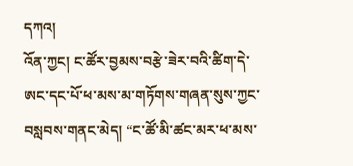དཀའ།
འོན་ཀྱང། ང་ཚོར་བྱམས་བརྩེ་ཟེར་བའི་ཚིག་དེ་ཨང་དང་པོ་ཕ་མས་མ་གཏོགས་གཞན་སུས་ཀྱང་བསླབས་གནང་མེད། “ང་ཚོ་མི་ཚང་མར་ཕ་མས་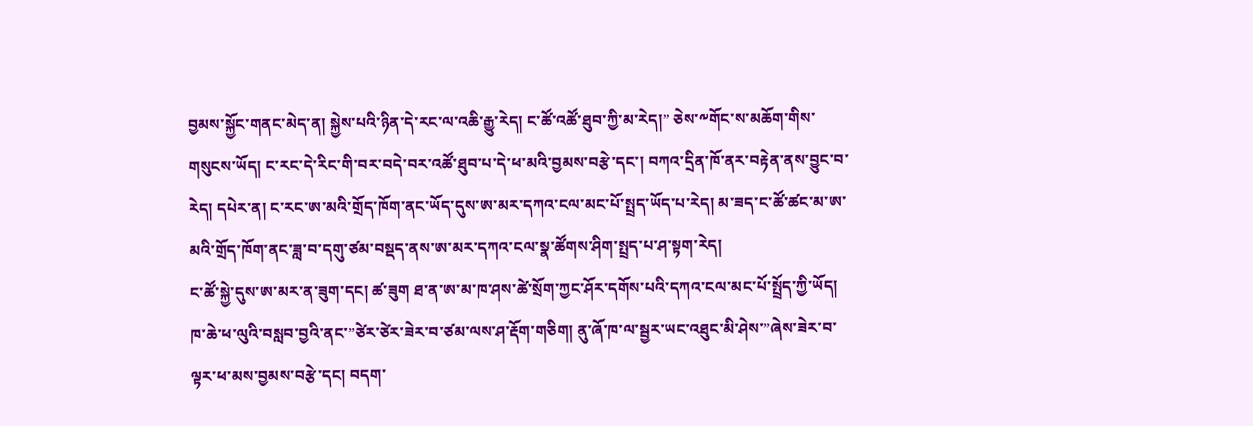བྱམས་སྐྱོང་གནང་མེད་ན། སྐྱེས་པའི་ཉིན་དེ་རང་ལ་འཆི་རྒྱུ་རེད། ང་ཚོ་འཚོ་ཐུབ་ཀྱི་མ་རེད།” ཅེས་༸གོང་ས་མཆོག་གིས་གསུངས་ཡོད། ང་རང་དེ་རིང་གི་བར་བདེ་བར་འཚོ་ཐུབ་པ་དེ་ཕ་མའི་བྱམས་བརྩེ་དང་། བཀའ་དྲིན་ཁོ་ནར་བརྟེན་ནས་བྱུང་བ་རེད། དཔེར་ན། ང་རང་ཨ་མའི་གྲོད་ཁོག་ནང་ཡོད་དུས་ཨ་མར་དཀའ་ངལ་མང་པོ་སྤྲད་ཡོད་པ་རེད། མ་ཟད་ང་ཚོ་ཚང་མ་ཨ་མའི་གྲོད་ཁོག་ནང་ཟླ་བ་དགུ་ཙམ་བསྡད་ནས་ཨ་མར་དཀའ་ངལ་སྣ་ཚོགས་ཤིག་སྤྲད་པ་ཤ་སྟག་རེད།
ང་ཚོ་སྐྱེ་དུས་ཨ་མར་ན་ཟུག་དང། ཚ་ཟུག ཐ་ན་ཨ་མ་ཁ་ཤས་ཚེ་སྲོག་ཀྱང་ཤོར་དགོས་པའི་དཀའ་ངལ་མང་པོ་སྤྲོད་ཀྱི་ཡོད། ཁ་ཆེ་ཕ་ལུའི་བསླབ་བྱའི་ནང་”ཙེར་ཙེར་ཟེར་བ་ཙམ་ལས་ཤ་རྡོག་གཅིག། ནུ་ཞོ་ཁ་ལ་སྦྱར་ཡང་འཐུང་མི་ཤེས་”ཞེས་ཟེར་བ་ལྟར་ཕ་མས་བྱམས་བརྩེ་དང། བདག་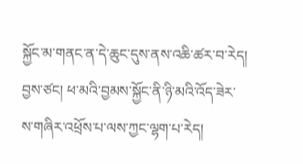སྐྱོང་མ་གནང་ན་དེ་ཆུང་དུས་ནས་འཆི་ཚར་བ་རེད། བྱས་ཙང། ཕ་མའི་བྱམས་སྐྱོང་ནི་ཉི་མའི་འོད་ཟེར་ས་གཞིར་འཕྲོས་པ་ལས་ཀྱང་ལྷག་པ་རེད།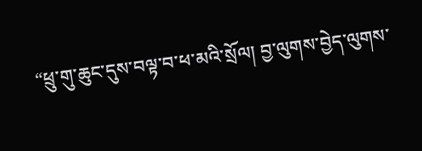“ཕྲུ་གུ་ཆུང་དུས་བལྟ་བ་ཕ་མའི་སྲོལ། བྱ་ལུགས་བྱེད་ལུགས་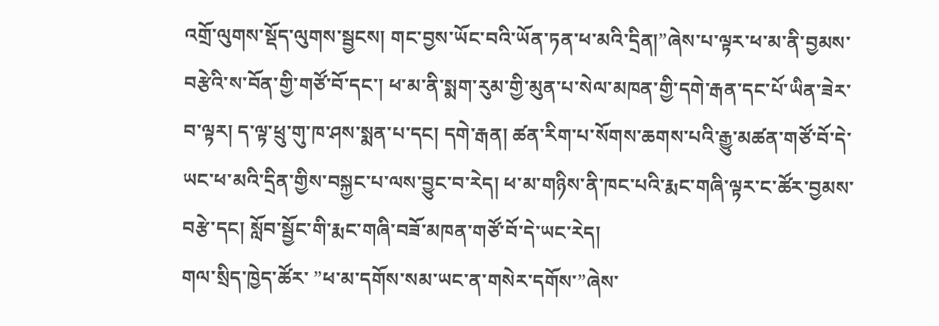འགྲོ་ལུགས་སྡོད་ལུགས་སྦྱངས། གང་བྱས་ཡོང་བའི་ཡོན་ཏན་ཕ་མའི་དྲིན།”ཞེས་པ་ལྟར་ཕ་མ་ནི་བྱམས་བརྩེའི་ས་བོན་གྱི་གཙོ་བོ་དང་། ཕ་མ་ནི་སྨག་རུམ་གྱི་མུན་པ་སེལ་མཁན་གྱི་དགེ་རྒན་དང་པོ་ཡིན་ཟེར་བ་ལྟར། ད་ལྟ་ཕྲུ་གུ་ཁ་ཤས་སྨན་པ་དང། དགེ་རྒན། ཚན་རིག་པ་སོགས་ཆགས་པའི་རྒྱུ་མཚན་གཙོ་བོ་དེ་ཡང་ཕ་མའི་དྲིན་གྱིས་བསྐྱང་པ་ལས་བྱུང་བ་རེད། ཕ་མ་གཉིས་ནི་ཁང་པའི་རྨང་གཞི་ལྟར་ང་ཚོར་བྱམས་བརྩེ་དང། སློབ་སྦྱོང་གི་རྨང་གཞི་བཟོ་མཁན་གཙོ་བོ་དེ་ཡང་རེད།
གལ་སྲིད་ཁྱེད་ཚོར་ ”ཕ་མ་དགོས་སམ་ཡང་ན་གསེར་དགོས་”ཞེས་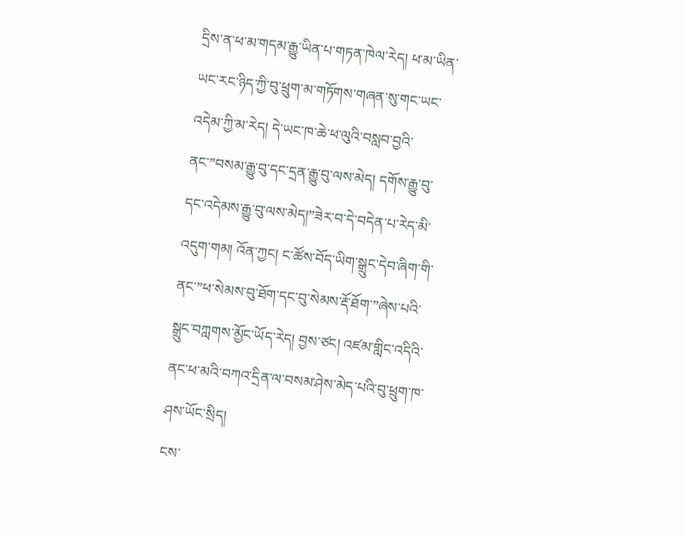དྲིས་ན་ཕ་མ་གདམ་རྒྱུ་ཡིན་པ་གཏན་ཁེལ་རེད། ཕ་མ་ཡིན་ཡང་རང་ཉིད་ཀྱི་བུ་ཕྲུག་མ་གཏོགས་གཞན་སུ་གང་ཡང་འདེམ་ཀྱི་མ་རེད། དེ་ཡང་ཁ་ཆེ་ཕ་ལུའི་བསླབ་བྱའི་ནང་”བསམ་རྒྱུ་བུ་དང་དྲན་རྒྱུ་བུ་ལས་མེད། དགོས་རྒྱུ་བུ་དང་འདེམས་རྒྱུ་བུ་ལས་མེད།”ཟེར་བ་དེ་བདེན་པ་རེད་མི་འདུག་གམ། འོན་ཀྱང། ང་ཚོས་བོད་ཡིག་སྒྲུང་དེབ་ཞིག་གི་ནང་”ཕ་སེམས་བུ་ཐོག་དང་བུ་སེམས་རྡོ་ཐོག་”ཞེས་པའི་སྒྲུང་བཀླགས་མྱོང་ཡོད་རེད། བྱས་ཙང། འཛམ་གླིང་འདིའི་ནང་ཕ་མའི་བཀའ་དྲིན་ལ་བསམ་ཤེས་མེད་པའི་བུ་ཕྲུག་ཁ་ཤས་ཡོང་སྲིད།
ངས་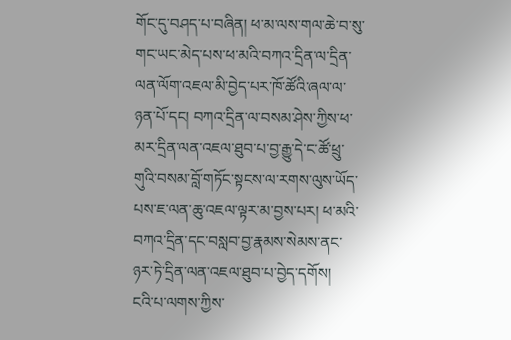གོང་དུ་བཤད་པ་བཞིན། ཕ་མ་ལས་གལ་ཆེ་བ་སུ་གང་ཡང་མེད་པས་ཕ་མའི་བཀའ་དྲིན་ལ་དྲིན་ལན་ལོག་འཇལ་མི་བྱེད་པར་ཁོ་ཚོའི་ཞལ་ལ་ཉན་པོ་དང། བཀའ་དྲིན་ལ་བསམ་ཤེས་ཀྱིས་ཕ་མར་དྲིན་ལན་འཇལ་ཐུབ་པ་བྱ་རྒྱུ་དེ་ང་ཚོ་ཕྲུ་གུའི་བསམ་བློ་གཏོང་སྟངས་ལ་རགས་ལུས་ཡོད་པས་ཇ་ལན་ཆུ་འཇལ་ལྟར་མ་བྱས་པར། ཕ་མའི་བཀའ་དྲིན་དང་བསླབ་བྱ་རྣམས་སེམས་ནང་ཉར་ཏེ་དྲིན་ལན་འཇལ་ཐུབ་པ་བྱེད་དགོས།
ངའི་པ་ལགས་ཀྱིས་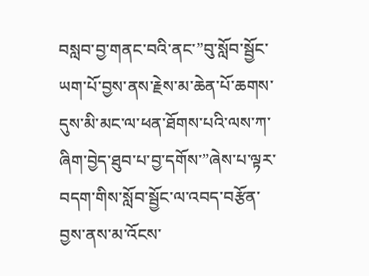བསླབ་བྱ་གནང་བའི་ནང་”བུ་སློབ་སྦྱོང་ཡག་པོ་བྱས་ནས་རྗེས་མ་ཆེན་པོ་ཆགས་དུས་མི་མང་ལ་ཕན་ཐོགས་པའི་ལས་ཀ་ཞིག་བྱེད་ཐུབ་པ་བྱ་དགོས་”ཞེས་པ་ལྟར་བདག་གིས་སློབ་སྦྱོང་ལ་འབད་བརྩོན་བྱས་ནས་མ་འོངས་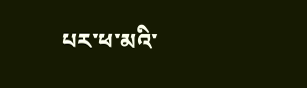པར་ཕ་མའི་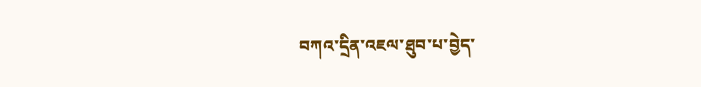བཀའ་དྲིན་འཇལ་ཐུབ་པ་བྱེད་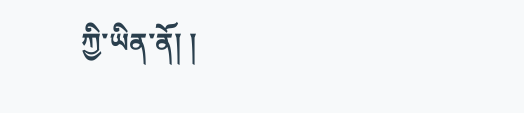ཀྱི་ཡིན་ནོ། །